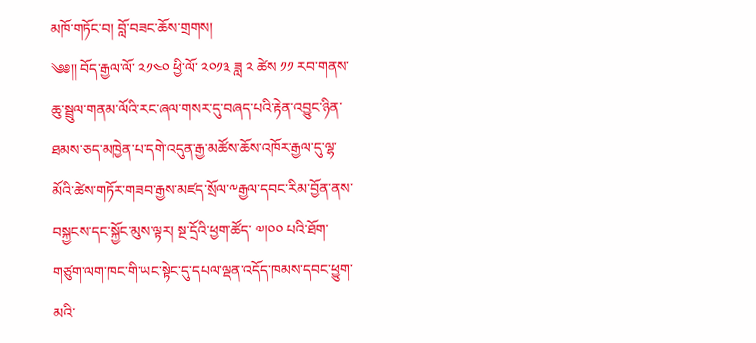མཁོ་གཏོང་བ། བློ་བཟང་ཆོས་གྲགས།
༄༅།། བོད་རྒྱལ་ལོ་ ༢༡༤༠ ཕྱི་ལོ་ ༢༠༡༣ ཟླ ༢ ཚེས ༡༡ རབ་གནས་ཆུ་སྦྲུལ་གནམ་ལོའི་རང་ཞལ་གསར་དུ་བཞད་པའི་རྟེན་འབྱུང་ཉིན་ཐམས་ཅད་མཁྱེན་པ་དགེ་འདུན་རྒྱ་མཚོས་ཆོས་འཁོར་རྒྱལ་དུ་ལྷ་མོའི་ཚེས་གཏོར་གཟབ་རྒྱས་མཛད་སྲོལ་༸རྒྱལ་དབང་རིམ་བྱོན་ནས་བསྐྱངས་དང་སྐྱོང་མུས་ལྟར། སྔ་དྲོའི་ཕྱག་ཚོད་ ༧།༠༠ པའི་ཐོག་གཙུག་ལག་ཁང་གི་ཡང་སྟེང་དུ་དཔལ་ལྡན་འདོད་ཁམས་དབང་ཕྱུག་མའི་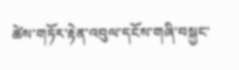ཚེས་གཏོར་རྟེན་འབུལ་དངོས་གཞི་བསྐྱང་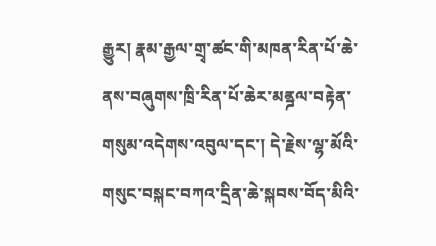རྒྱུར། རྣམ་རྒྱལ་གྲྭ་ཚང་གི་མཁན་རིན་པོ་ཆེ་ནས་བཞུགས་ཁྲི་རིན་པོ་ཆེར་མནྜལ་བརྟེན་གསུམ་འདེགས་འབུལ་དང་། དེ་རྗེས་ལྷ་མོའི་གསུང་བསྐང་བཀའ་དྲིན་ཆེ་སྐབས་བོད་མིའི་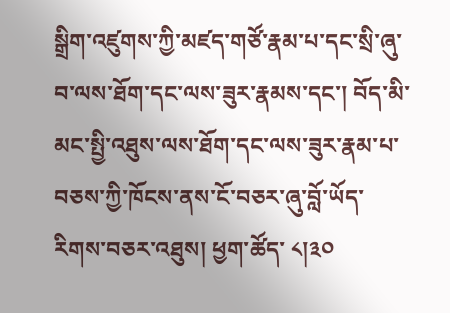སྒྲིག་འཛུགས་ཀྱི་མཛད་གཙོ་རྣམ་པ་དང་སྲི་ཞུ་བ་ལས་ཐོག་དང་ལས་ཟུར་རྣམས་དང་། བོད་མི་མང་སྤྱི་འཐུས་ལས་ཐོག་དང་ལས་ཟུར་རྣམ་པ་བཅས་ཀྱི་ཁོངས་ནས་ངོ་བཅར་ཞུ་བློ་ཡོད་རིགས་བཅར་འཐུས། ཕྱག་ཚོད་ ༨།༣༠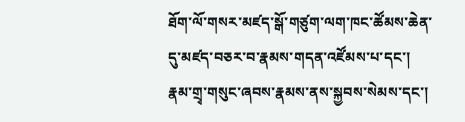ཐོག་ལོ་གསར་མཛད་སྒོ་གཙུག་ལག་ཁང་ཚོམས་ཆེན་དུ་མཛད་བཅར་བ་རྣམས་གདན་འཛོམས་པ་དང་། རྣམ་གྲྭ་གསུང་ཞབས་རྣམས་ནས་སྐྱབས་སེམས་དང་།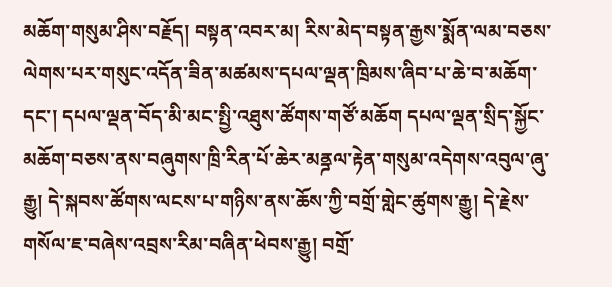མཆོག་གསུམ་ཤིས་བརྗོད། བསྟན་འབར་མ། རིས་མེད་བསྟན་རྒྱས་སྨོན་ལམ་བཅས་ལེགས་པར་གསུང་འདོན་ཟིན་མཚམས་དཔལ་ལྡན་ཁྲིམས་ཞིབ་པ་ཆེ་བ་མཆོག་དང་། དཔལ་ལྡན་བོད་མི་མང་སྤྱི་འཐུས་ཚོགས་གཙོ་མཆོག དཔལ་ལྡན་སྲིད་སྐྱོང་མཆོག་བཅས་ནས་བཞུགས་ཁྲི་རིན་པོ་ཆེར་མནྜལ་རྟེན་གསུམ་འདེགས་འབུལ་ཞུ་རྒྱུ། དེ་སྐབས་ཚོགས་ལངས་པ་གཉིས་ནས་ཆོས་ཀྱི་བགྲོ་གླེང་ཚུགས་རྒྱུ། དེ་རྗེས་གསོལ་ཇ་བཞེས་འབྲས་རིམ་བཞིན་ཕེབས་རྒྱུ། བགྲོ་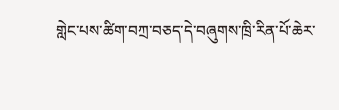གླེང་པས་ཚིག་བཀྲ་བཅད་དེ་བཞུགས་ཁྲི་རིན་པོ་ཆེར་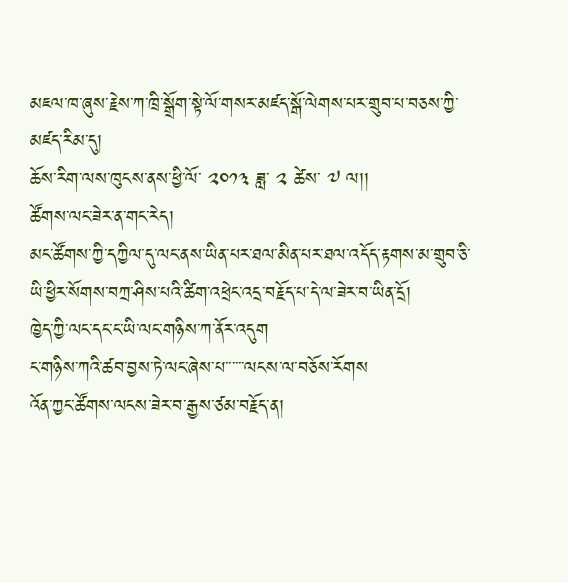མཇལ་ཁ་ཞུས་རྗེས་ཀ་ཁྲི་སྒྲོག་སྟེ་ལོ་གསར་མཛད་སྒོ་ལེགས་པར་གྲུབ་པ་བཅས་ཀྱི་མཛད་རིམ་དུ།
ཆོས་རིག་ལས་ཁུངས་ནས་ཕྱི་ལོ་ ༢༠༡༣ ཟླ་ ༢ ཚེས་ ༧ ལ།།
ཚོགས་ལང་ཟེར་ན་གང་རེད།
མང་ཚོགས་ཀྱི་དཀྱིལ་དུ་ལང་ནས་ཡིན་པར་ཐལ་མིན་པར་ཐལ་འདོད་རྟགས་མ་གྲུབ་ཅི་ཡི་ཕྱིར་སོགས་བཀྲ་ཤིས་པའི་ཚིག་འཕྲེང་འདྲ་བརྗོད་པ་དེ་ལ་ཟེར་བ་ཡིན་དྲོ།
ཁྱེད་ཀྱི་ལང་དང་ང་ཡི་ལང་གཉིས་ཀ་ནོར་འདུག
ང་གཉིས་ཀའི་ཚབ་བྱས་ཏེ་ལང་ཞེས་པ་་་་་་ལངས་ལ་བཅོས་རོགས
འོན་ཀྱང་ཚོགས་ལངས་ཟེར་བ་རྒྱས་ཙམ་བརྗོད་ན།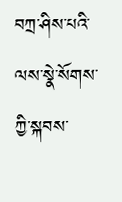བཀྲ་ཤིས་པའི་ལས་སྣེ་སོགས་ཀྱི་སྐབས་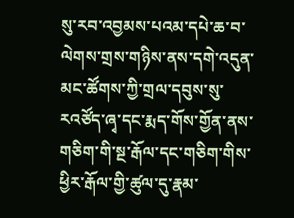སུ་རབ་འབྱམས་པའམ་དཔེ་ཆ་བ་ལེགས་གྲས་གཉིས་ནས་དགེ་འདུན་མང་ཚོགས་ཀྱི་གྲལ་དབུས་སུ་རའཙོད་ཞྭ་དང་རྨད་གོས་གྱོན་ནས་གཅིག་གི་སྔ་རྒོལ་དང་གཅིག་གིས་ཕྱིར་རྒོལ་གྱི་ཚུལ་དུ་རྣམ་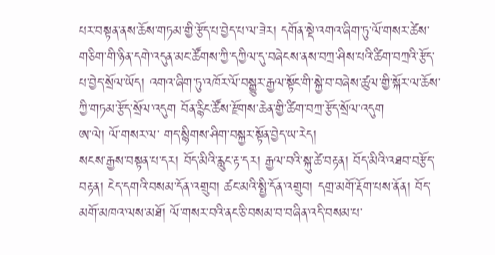པར་བསྟན་ནས་ཆོས་གཏམ་གྱི་རྩོད་པ་བྱེད་པ་ལ་ཟེར། དགོན་སྡེ་འགའ་ཞིག་ཏུ་ལོ་གསར་ཚེས་གཅིག་གི་ཉིན་དགེ་འདུན་མང་ཚོགས་ཀྱི་དཀྱིལ་དུ་བཞེངས་ནས་བཀྲ་ཤིས་པའི་ཚིག་བཀྲའི་རྩོད་པ་བྱེད་སྲོལ་ཡོད། འགའ་ཞིག་ཏུ་འཁོར་ལོ་བསྒྱུར་རྒྱལ་སྟོང་གི་སྐྱེ་བ་བཞེས་ཚུལ་གྱི་སྐོར་ལ་ཆོས་ཀྱི་གཏམ་རྩོད་སྲོལ་འདུག བོན་རྙིང་ཚོས་རྫོགས་ཆེན་གྱི་ཚིག་བཀྲ་རྩོད་སྲོལ་འདུག
ཨ་ལེ། ལོ་གསར་ལ་ གད་སྙིགས་ཤིག་བསྐྱར་སྟོན་བྱེད་ཡ་རེད།
སངས་རྒྱས་བསྟན་པ་དར། བོད་མིའི་རླུང་རྟ་དར། རྒྱལ་བའི་སྐུ་ཚེ་བརྟན། བོད་མིའི་འཐབ་བརྩོད་བརྟན། ངེད་དགའི་བསམ་དོན་འགྲུབ། ཚང་མའི་སྤྱི་དོན་འགྲུབ། དགྲ་མགོ་རྡོག་པས་ནོན། བོད་མགོ་མཁའ་ལས་མཐོ། ལོ་གསར་བའི་ནང་ཅི་བསམ་བ་བཞིན་འདི་བསམ་པ་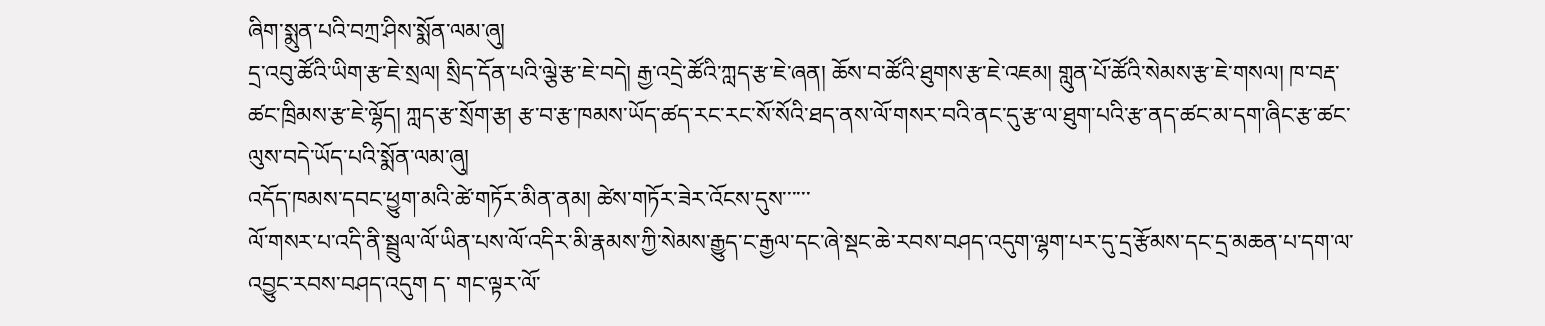ཞིག་སྨུན་པའི་བཀྲ་ཤིས་སྨོན་ལམ་ཞུ།
དྲ་འབུ་ཚོའི་ཡིག་རྩ་ཇེ་སྲལ། སྲིད་དོན་པའི་ལྕེ་རྩ་ཇེ་བདེ། རྒྱ་འདྲེ་ཚོའི་ཀླད་རྩ་ཇེ་ཞན། ཆོས་བ་ཚོའི་ཐུགས་རྩ་ཇེ་འཇམ། གླུན་པོ་ཚོའི་སེམས་རྩ་ཇེ་གསལ། ཁ་བརྡ་ཚང་ཁྲིམས་རྩ་ཇེ་ལྷོད། ཀླད་རྩ་སྲོག་རྩ། རྩ་བ་རྩ་ཁམས་ཡོད་ཚད་རང་རང་སོ་སོའི་ཐད་ནས་ལོ་གསར་བའི་ནང་དུ་རྩ་ལ་ཐུག་པའི་རྩ་ནད་ཚང་མ་དག་ཞིང་རྩ་ཚང་ལུས་བདེ་ཡོད་པའི་སྨོན་ལམ་ཞུ།
འདོད་ཁམས་དབང་ཕྱུག་མའི་ཚེ་གཏོར་མིན་ནམ། ཚེས་གཏོར་ཟེར་འོངས་དུས་་་་་་
ལོ་གསར་པ་འདི་ནི་སྦྲུལ་ལོ་ཡིན་པས་ལོ་འདིར་མི་རྣམས་ཀྱི་སེམས་རྒྱུད་ང་རྒྱལ་དང་ཞེ་སྡང་ཆེ་རབས་བཤད་འདུག་ལྷག་པར་དུ་དྲ་རྩོམས་དང་དྲ་མཆན་པ་དག་ལ་འབྱུང་རབས་བཤད་འདུག ད་ གང་ལྟར་ལོ་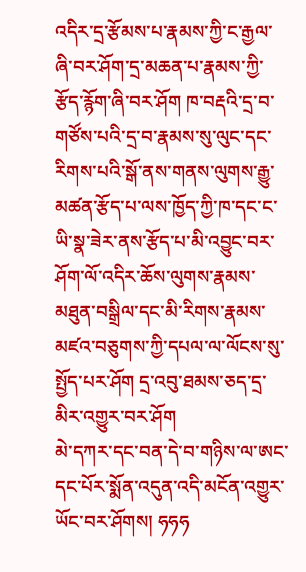འདིར་དྲ་རྩོམས་པ་རྣམས་ཀྱི་ང་རྒྱལ་ཞི་བར་ཤོག་དྲ་མཆན་པ་རྣམས་ཀྱི་རྩོད་རྙོག་ཞི་བར་ཤོག ཁ་བརྡའི་དྲ་བ་གཙོས་པའི་དྲ་བ་རྣམས་སུ་ལུང་དང་རིགས་པའི་སྒོ་ནས་གནས་ལུགས་རྒྱུ་མཚན་རྩོད་པ་ལས་ཁྱོད་ཀྱི་ཁ་དང་ང་ཡི་སྣ་ཟེར་ནས་རྩོད་པ་མི་འབྱུང་བར་ཤོག་ལོ་འདིར་ཆོས་ལུགས་རྣམས་མཐུན་བསྒྲིལ་དང་མི་རིགས་རྣམས་མཛའ་བཅུགས་ཀྱི་དཔལ་ལ་ལོངས་སུ་སྤྱོད་པར་ཤོག དྲ་འབུ་ཐམས་ཅད་དྲ་མིར་འགྱུར་བར་ཤོག
མེ་དཀར་དང་བན་དེ་བ་གཉིས་ལ་ཨང་དང་པོར་སྨོན་འདུན་འདི་མངོན་འགྱུར་ཡོང་བར་ཤོགས། ཧཧཧ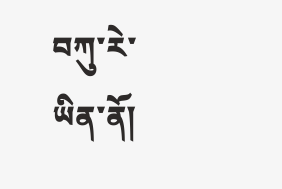བཀུ་རེ་ཡིན་ནོ།